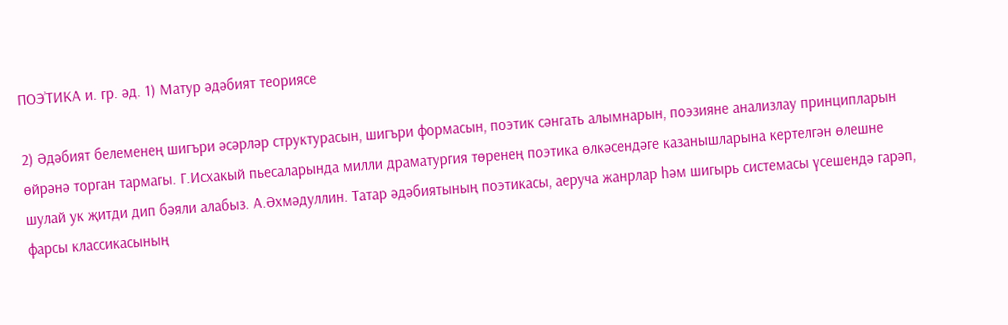ПОЭ’ТИКА и. гр. әд. 1) Матур әдәбият теориясе

2) Әдәбият белеменең шигъри әсәрләр структурасын, шигъри формасын, поэтик сәнгать алымнарын, поэзияне анализлау принципларын өйрәнә торган тармагы. Г.Исхакый пьесаларында милли драматургия төренең поэтика өлкәсендәге казанышларына кертелгән өлешне шулай ук җитди дип бәяли алабыз. А.Әхмәдуллин. Татар әдәбиятының поэтикасы, аеруча жанрлар һәм шигырь системасы үсешендә гарәп, фарсы классикасының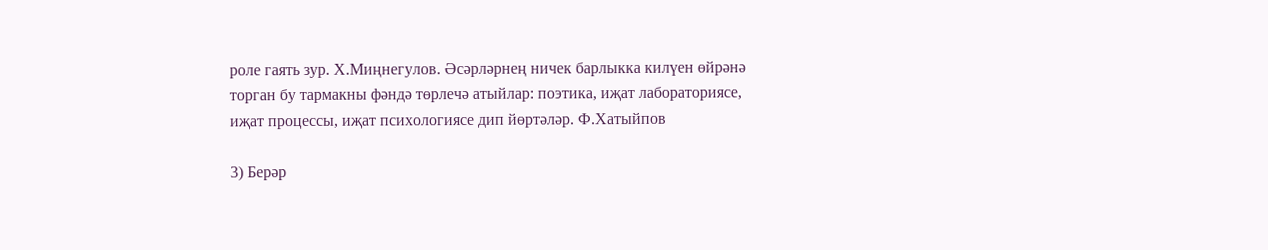роле гаять зур. Х.Миңнегулов. Әсәрләрнең ничек барлыкка килүен өйрәнә торган бу тармакны фәндә төрлечә атыйлар: поэтика, иҗат лабораториясе, иҗат процессы, иҗат психологиясе дип йөртәләр. Ф.Хатыйпов

3) Берәр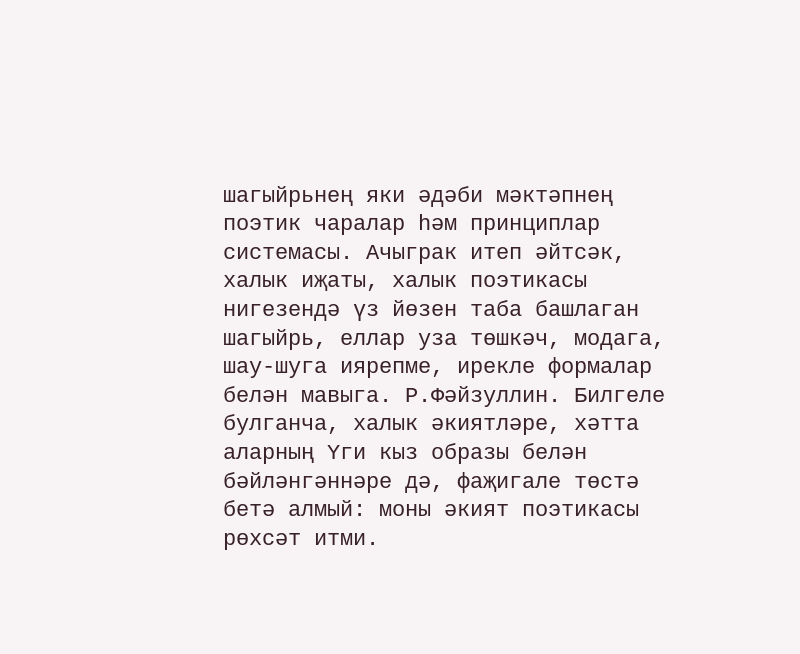шагыйрьнең яки әдәби мәктәпнең поэтик чаралар һәм принциплар системасы. Ачыграк итеп әйтсәк, халык иҗаты, халык поэтикасы нигезендә үз йөзен таба башлаган шагыйрь, еллар уза төшкәч, модага, шау-шуга иярепме, ирекле формалар белән мавыга. Р.Фәйзуллин. Билгеле булганча, халык әкиятләре, хәтта аларның Үги кыз образы белән бәйләнгәннәре дә, фаҗигале төстә бетә алмый: моны әкият поэтикасы рөхсәт итми.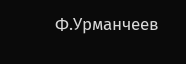Ф.Урманчеев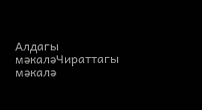Алдагы мәкаләЧираттагы мәкалә